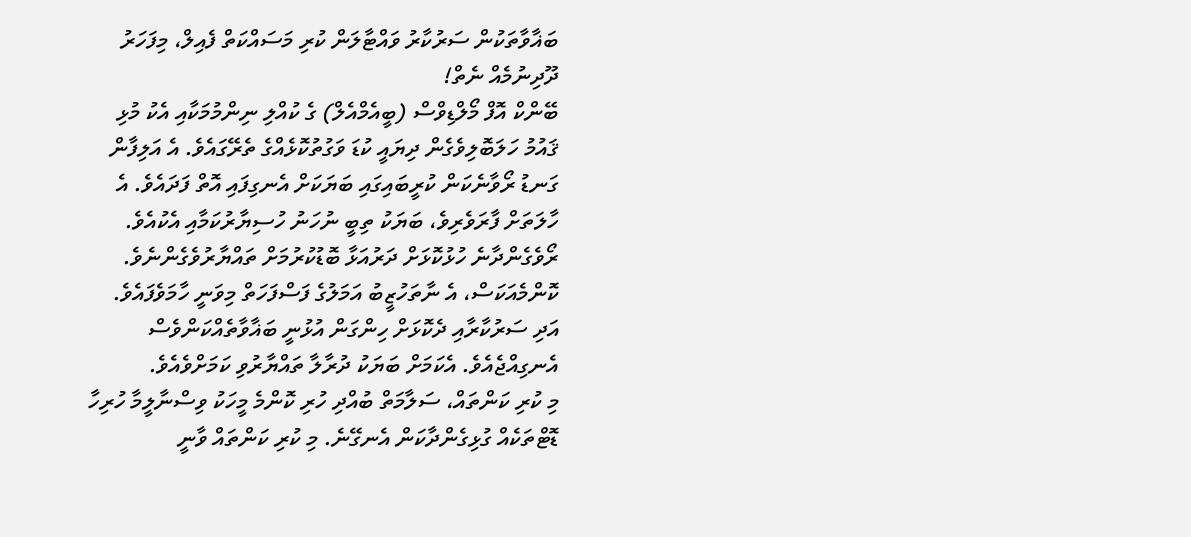ބަޣާވާތަކުން ސަރުކާރު ވައްޓާލަން ކުރި މަސައްކަތް ފެއިލް، މިފަހަރު ދޫދިނުމެއް ނެތް!
ބޭންކް އޮފް މޯލްޑިވްސް (ބީއެމްއެލް) ގެ ކުއްލި ނިންމުމަކާއި އެކު މުޅި ޤައުމު ހަލަބޮލިވެގެން ދިޔައީ ކުޑަ ވަގުތުކޮޅެއްގެ ތެރޭގައެވެ. އެ އަލިފާން ގަނޑު ރޯވާނެކަން ކުރީބައިގައި ބަޔަކަށް އެނގިފައި އޮތް ފަދައެވެ. އެ ހާލަތަށް ފާރަވެރިވެ، ބަޔަކު ތިބީ ނުހަނު ހުސިޔާރުކަމާއި އެކުއެވެ. ރޯވެގެންދާނެ ހުޅުކޮޅަށް ދަރުއަޅާ ބޮޑުކުރުމަށް ތައްޔާރުވެގެންނެވެ.
ކޮންމެއަކަސް، އެ ނާތަހުޒީބު އަމަލުގެ ފަސްފަހަތް މިވަނީ ހާމަވެފައެވެ. އަދި ސަރުކާރާއި ދެކޮޅަށް ހިންގަން އުޅުނީ ބަޣާވާތެއްކަންވެސް އެނގިއްޖެއެވެ. އެކަމަށް ބަޔަކު ދުރާލާ ތައްޔާރުވި ކަމަށްވެއެވެ.
މި ކުރި ކަންތައް، ސަލާމަތް ބުއްދި ހުރި ކޮންމެ މީހަކު ވިސްނާލީމާ ހުރިހާ ޑޮޓްތަކެއް ގުޅިގެންދާކަން އެނގޭނެ. މި ކުރި ކަންތައް ވާނީ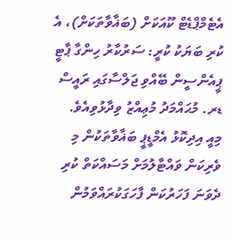އެޓެމްޕްޑެޓް ކޫއަކަށް (ބަޣާވާތަކަށް)، އެ ކުރި ބަޔަކު ކުރީ: ސަރުކާރު ހިންގާ ޕާޓީ ޕީއެންސީން ބޭއްވި ޖަލްސާގައި ރައީސް ޑރ. މުޙައްމަދު މުޢިއްޒު ވިދާޅުވިއެވެ.
މިއީ އިދިކޮޅު އެމްޑީޕީ ބަޣާވާތަކުން މި ވެރިކަން ވައްޓާލުމަށް މަސައްކަތް ކުރި ދެވަނަ ފަހަރުކަން ފާހަގަކުރައްވަމުން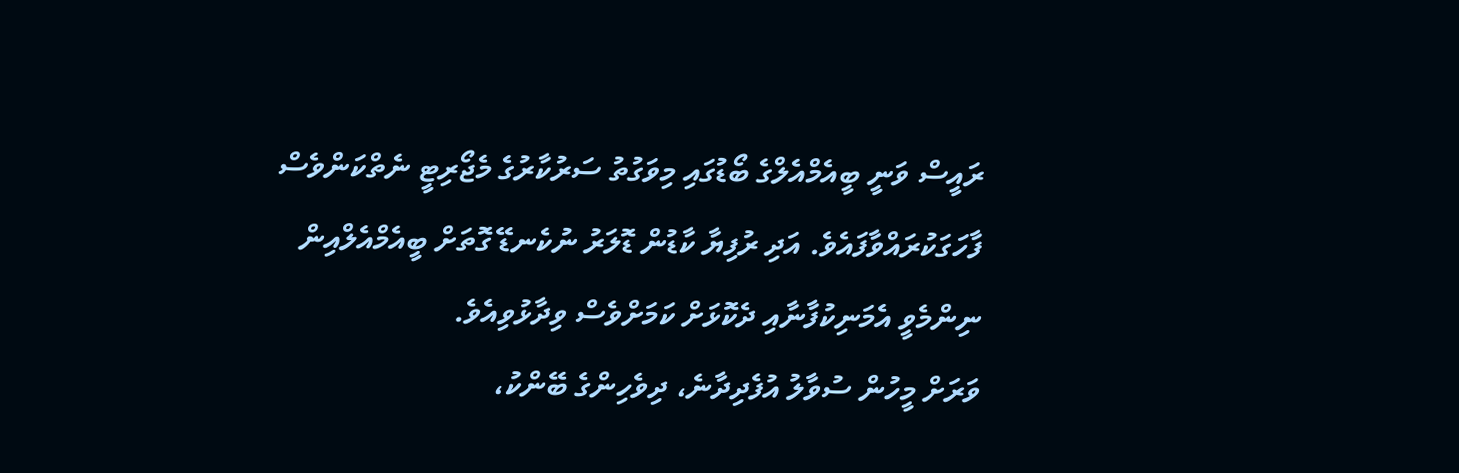ރައީސް ވަނީ ބީއެމްއެލްގެ ބޯޑުގައި މިވަގުތު ސަރުކާރުގެ މެޖޯރިޓީ ނެތްކަންވެސް ފާހަގަކުރައްވާފައެވެ. އަދި ރުފިޔާ ކާޑުން ޑޮލަރު ނުކެނޑޭ ގޮތަށް ބީއެމްއެލްއިން ނިންމެވީ އެމަނިކުފާނާއި ދެކޮޅަށް ކަމަށްވެސް ވިދާޅުވިއެވެ.
ވަރަށް މީހުން ސުވާލު އުފެދިދާނެ، ދިވެހިންގެ ބޭންކު،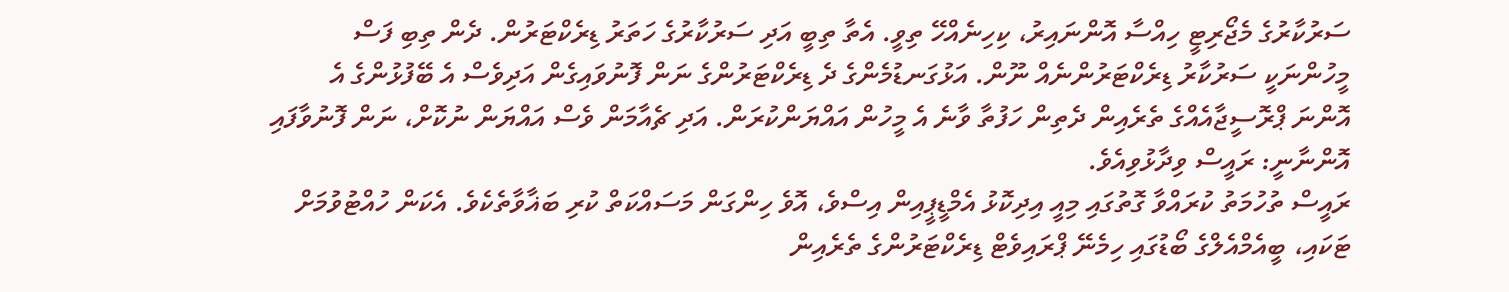ސަރުކާރުގެ މެޖޯރިޓީ ހިއްސާ އޮންނައިރު، ކިހިނެއްހޭ ތިވީ. އެތާ ތިބީ އަދި ސަރުކާރުގެ ހަތަރު ޑިރެކްޓަރުން. ދެން ތިބި ފަސް މީހުންނަކީ ސަރުކާރު ޑިރެކްޓަރުންނެއް ނޫން. އަޅުގަނޑުމެންގެ ދެ ޑިރެކްޓަރުންގެ ނަން ފޮނުވައިގެން އަދިވެސް އެ ބޭފުޅުންގެ އެ އޮންނަ ޕްރޮސީޖާއެއްގެ ތެރެއިން ދެތިން ހަފުތާ ވާނެ އެ މީހުން އައްޔަންކުރަން. އަދި ޗެއާމަން ވެސް އައްޔަން ނުކޮށް، ނަން ފޮނުވާފައި އޮންނާނީ: ރައީސް ވިދާޅުވިއެވެ.
ރައީސް ތުހުމަތު ކުރައްވާ ގޮތުގައި މިއީ އިދިކޮޅު އެމްޑީޕީއިން އިސްވެ، އޮވެ ހިންގަން މަސައްކަތް ކުރި ބަޣާވާތެކެވެ. އެކަން ހުއްޓުވުމަށް ޓަކައި، ބީއެމްއެލްގެ ބޯޑުގައި ހިމެނޭ ޕްރައިވެޓް ޑިރެކްޓަރުންގެ ތެރެއިން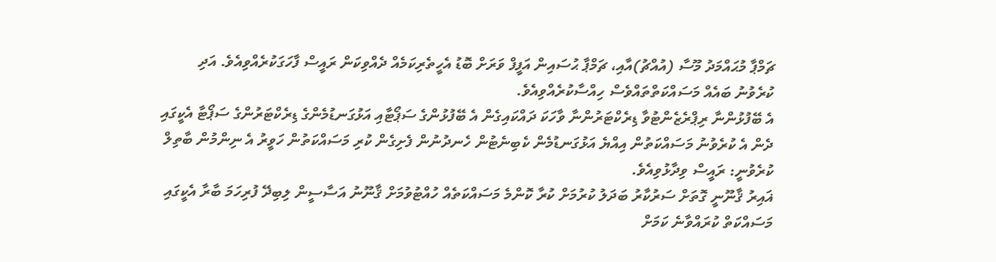ޗަމްޕާ މުޙައްމަދު މޫސާ (އުއްޗު)އާއި، ޗަމްޕާ ޙުސައިން އަފީފް ވަރަށް ބޮޑު އެހީތެރިކަމެއް ދެއްވިކަން ރައީސް ފާހަގަކުރެއްވިއެވެ. އަދި ކުރެވުނު ބައެއް މަސައްކަތްތައްވެސް ހިއްސާކުރެއްވިއެވެ.
އެ ބޭފުޅުންނާ ރިޕްރެޒެންޓުވާ ޑިރެކްޓަރުންނާ ވާހަކަ ދައްކައިގެން އެ ބޭފުޅުންގެ ސަޕޯޓާއި އަޅުގަނޑުމެންގެ ޑިރެކްޓަރުންގެ ސަޕޯޓާ އެކީގައި ދެން އެ ކުރެވުނު މަސައްކަތުން އިއްޔެ އަޅުގަނޑުމެން ކެބިނެޓުން ހެނދުނުން ފެށިގެން ކުރި މަސައްކަތުން ހަވީރު އެ ނިންމުން ބާތިލް ކުރެވުނީ: ރައީސް ވިދާޅުވިއެވެ.
ޣައިރު ޤާނޫނީ ގޮތަށް ސަރުކާރު ބަދަލު ކުރުމަށް ކުރާ ކޮންމެ މަސައްކަތެއް ހުއްޓުވުމަށް ޤާނޫނު އަސާސީން ލިބިދޭ ފުރިހަމަ ބާރާ އެކީގައި މަސައްކަތް ކުރައްވާނެ ކަމަށް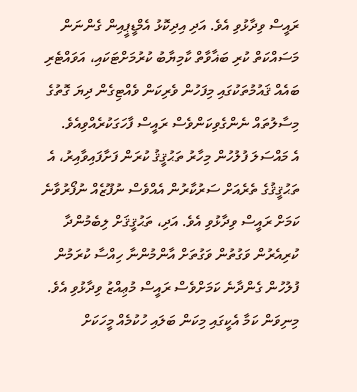ރައީސް ވިދާޅުވި އެވެ. އަދި އިދިކޮޅު އެމްޑީޕީއިން ގެންނަން މަސައްކަތް ކުރި ބަޣާވާތް ކާމިޔާބު ކުރުމަށްޓަކައި، އަވައްޓެރި ބައެއް ޤައުމުތަކުގައި މިފަހުން ވެރިކަން ވެއްޓިގެން ދިޔަ ގޮތުގެ މިސާލުތައް ނެންގެވިކަންވެސް ރައީސް ފާހަގަކުރެއްވިއެވެ.
އެ މައްސަލަ ފުލުހުން މިހާރު ތަޙުޤީޤު ކުރަން ފަށާފައިވާއިރު، އެ ތަޙުޤީޤުގެ ތެރެއަށް ސަރުކާރުން އެއްވެސް ނުފޫޒެއް ނުފޯރުވާނެ ކަމަށް ރައީސް ވިދާޅުވި އެވެ. އަދި، ތަޙުޤީޤަށް ލިބެމުންދާ ކުރިއެރުން ވަގުތުން ވަގުތަށް އާންމުންނާ ހިއްސާ ކުރަމުން ފުލުހުން ގެންދާނެ ކަމަށްވެސް ރައީސް މުޢިއްޒު ވިދާޅުވި އެވެ.
މިނިވަން ކަމާ އެކީގައި މިކަން ބަލައި ހުކުމެއް މީހަކަށް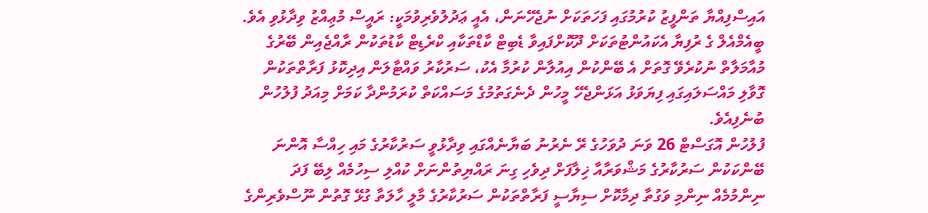އައިސްފިއްޔާ ތަންފީޒު ކުރުމުގައި ފަހަތަކަށް ނުޖެހޭނަން، އެއީ ޢަދުލުވެރިވުމަކީ: ރައީސް މުޢިއްޒު ވިދާޅުވި އެވެ.
ބީއެމްއެލް ގެ ރުފިޔާ އެކައުންޓުތަކަށް ދޫކޮށްފައިވާ ޑެބިޓް ކާޑްތަކާއި ކްރެޑިޓް ކާޑުތަކުން ރާއްޖެއިން ބޭރުގެ މުއާމަލާތް ނުކުރެވޭ ގޮތަށް އެ ބޭންކުން އިއުލާން ކުރުމާ އެކު، ސަރުކާރު ވައްޓާލަން އިދިކޮޅު ފަރާތްތަކުން ގޮވާލި މައްސަލައިގައި ފިޔަވަޅު އަޅަންޖެހޭ މީހުން ދެނެގަތުމުގެ މަސައްކަތް ކުރަމުންދާ ކަމަށް މިއަދު ފުލުހުން ބުނެފިއެވެ.
ފުލުހުން އޮގަސްޓް 26 ވަނަ ދުވަހުގެ ރޭ ނެރުނު ބަޔާނެއްގައި ވިދާޅުވީ ސަރުކާރުގެ މައި ހިއްސާ އޮންނަ ބޭންކަކުން ސަރުކާރުގެ މަޝްވަރާއާ ޚިލާފަށް ދިވެހި ގިނަ ރައްޔިތުންނަށް ކުއްލި ސިހުމެއް ލިބޭ ފަދަ ނިންމުމެއް ނިންމި ވަގުތާ ދިމާކޮށް ސިޔާސީ ފަރާތްތަކުން ސަރުކާރުގެ މާލީ ހާލަތާ ގުޅޭ ގޮތުން ނޫސްވެރިންގެ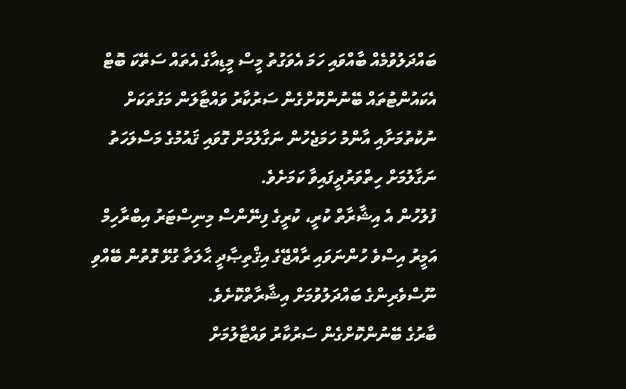ބައްދަލުވުމެއް ބާއްވައި ހަމަ އެވަގުތު މީސް މީޑިއާގެ އެތައް ސަތޭކަ ބޮޓް އެކައުންޓުތައް ބޭނުންކޮށްގެން ސަރުކާރު ވައްޓާލަން މަގުތަކަށް ނުކުތުމަށާއި އާންމު ހަމަޖެހުން ނަގާލުމަށް ގޮވައި ޤައުމުގެ މަސްލަހަތު ނަގާލުމަށް ހިތްވަރުދީފައިވާ ކަމަށެވެ.
ފުލުހުން އެ އިޝާރާތް ކުރީ، ކުރީގެ ފިނޭންސް މިނިސްޓަރު އިބްރާހިމް އަމީރު އިސްވެ ހުންނަވައި ރާއްޖޭގެ އިޤްތިޞާދީ ޙާލަތާ ގުޅޭ ގޮތުން ބޭއްވި ނޫސްވެރިންގެ ބައްދަލުވުމަށް އިޝާރާތްކޮށެވެ.
ބާރުގެ ބޭނުންކޮށްގެން ސަރުކާރު ވައްޓާލުމަށް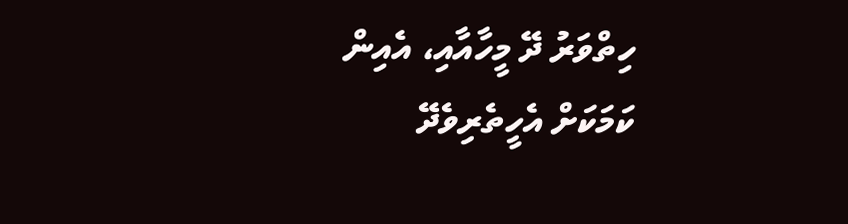ހިތްވަރު ދޭ މީހާއާއި، އެއިން ކަމަކަށް އެހީތެރިވެދޭ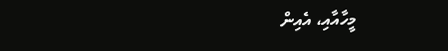މީހާއާއި، އެއިން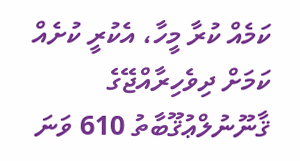ކަމެއް ކުރާ މީހާ، އެކުރީ ކުށެއް ކަމަށް ދިވެހިރާއްޖޭގެ ޤާނޫނުލްޢުޤޫބާތު 610 ވަނަ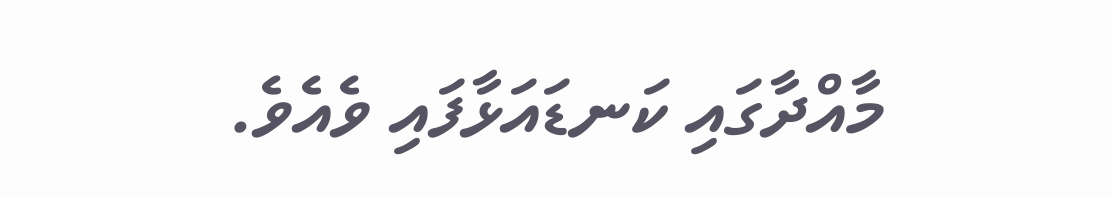މާއްދާގައި ކަނޑައަޅާފައި ވެއެވެ.